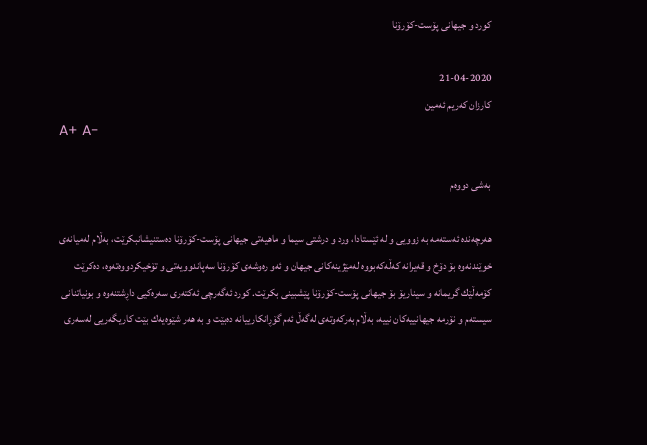كورد و جیهانی پۆست-كۆرۆنا

21-04-2020
کارزان کەریم ئەمین
A+ A-

به‌شی دووه‌م

هه‌رچه‌نده‌ ئه‌سته‌مه‌ به‌ زوویی و له‌ ئێستادا، ورد و درشتی سیما و ماهیه‌تی جیهانی پۆست-كۆرۆنا ده‌ستنیشانبكرێت‌، به‌ڵام له‌میانه‌ی خوێندنه‌وه‌ بۆ دۆخ و قه‌یرانه كه‌ڵه‌كه‌بووه‌ له‌مێژینه‌كانی جیهان و ئه‌و ره‌وشه‌ی كۆرۆنا سه‌پاندوویه‌تی و تۆخیكردووەته‌وه‌، ده‌كرێت كۆمه‌ڵێك گریمانه‌ و سیناریۆ بۆ جیهانی پۆست-كۆرۆنا پێشبینی بكرێت. كورد ئه‌گه‌رچی ئه‌كته‌ری سه‌ره‌كیی داڕشتنه‌وه و بونیاتنانی سیسته‌م و نۆرمه جیهانییه‌كان نییه‌، به‌ڵام به‌ركه‌وته‌ی له‌گه‌ڵ ئه‌م گۆڕانكارییانه‌ ده‌بێت و به‌ هه‌ر شێوه‌یه‌ك بێت كاریگه‌ریی له‌سه‌ری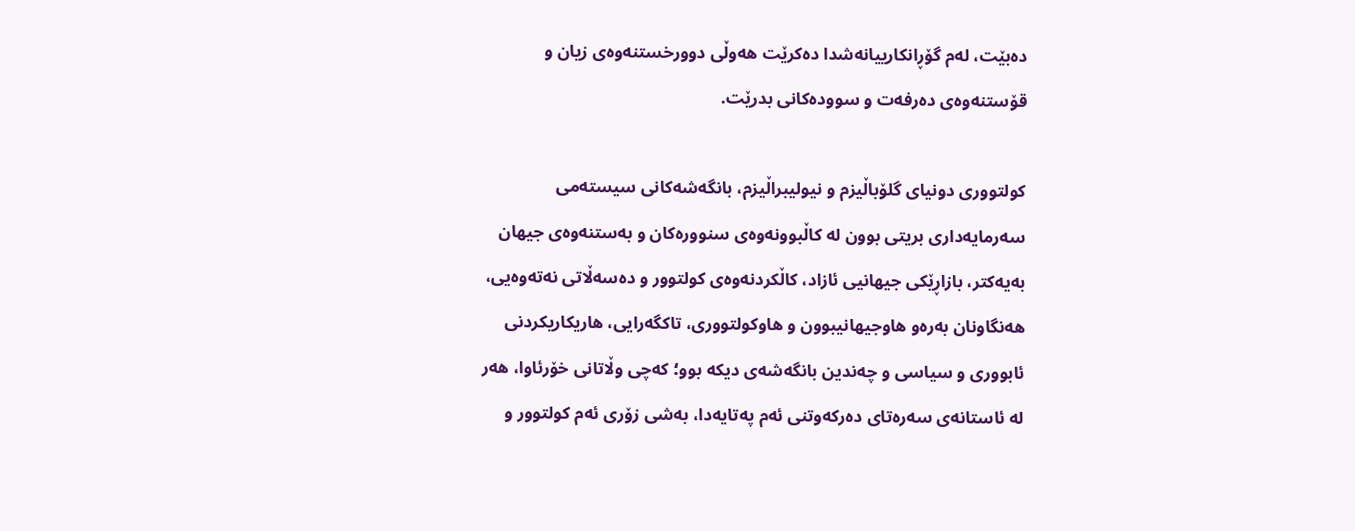ده‌بێت، له‌م گۆڕانكارییانه‌شدا ده‌كرێت هه‌وڵی دوورخستنه‌وه‌ی زیان و قۆستنه‌وه‌ی‌ ده‌رفه‌ت و سووده‌كانی بد‌رێت.

كولتووری دونیای گلۆباڵیزم و نیولیبراڵیزم، بانگه‌شه‌كانی سیسته‌می سه‌رمایه‌داری بریتی بوون له‌ كاڵبوونه‌وه‌ی سنووره‌كان و به‌ستنه‌وه‌ی جیهان به‌یه‌كتر، بازاڕێكی جیهانیی ئازاد، كاڵكردنه‌وه‌ی‌ كولتوور و ده‌سه‌ڵاتی نه‌ته‌وه‌یی، هه‌نگاونان به‌ره‌و هاوجیهانیبوون و هاوكولتووری، تاكگه‌رایی، هاريكاريكردنی ئابووری و سیاسی و چه‌ندین بانگه‌شه‌ی دیكه‌ بوو؛ كه‌چی وڵاتانی خۆرئاوا، هه‌ر له‌ ئاستانه‌ی سه‌ره‌تای ده‌ركه‌وتنی ئه‌م په‌تایه‌دا‌، به‌شی زۆری ئه‌م كولتوور و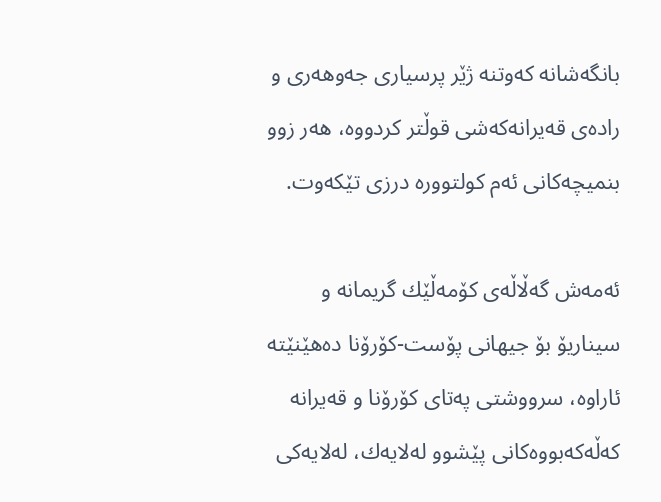بانگه‌شانه‌ كه‌وتنه‌ ژێر پرسیاری جەوهه‌ری و راده‌ی قه‌یرانه‌كه‌شی قوڵتر كردووه‌، هه‌ر زوو بنمیچه‌كانی ئه‌م كولتووره‌ درزی تێكه‌وت.

ئه‌مه‌ش گه‌ڵاڵه‌ی كۆمه‌ڵێك گریمانه‌ و سیناریۆ بۆ جیهانی پۆست-كۆرۆنا ده‌هێنێته‌ ئاراوه‌، سرووشتی په‌تای كۆرۆنا و قه‌یرانه‌ كه‌ڵه‌كه‌بووه‌كانی پێشوو له‌لایه‌ك، له‌لایه‌كی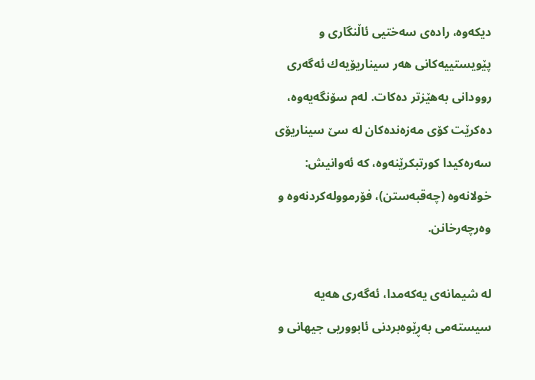دیكه‌وه‌، راده‌ی سه‌ختیی ئاڵنگاری و پێویستییه‌كانی هه‌ر سیناریۆیه‌ك ئه‌گه‌ری روودانی به‌هێزتر ده‌كات. له‌م سۆنگه‌یه‌وه‌، ده‌كرێت كۆی مه‌زه‌نده‌كان له‌ سێ سیناریۆی سه‌ره‌كیدا كورتبكرێنه‌وه، كه‌ ئه‌وانیش: خولانه‌وه‌ (چه‌قبه‌ستن)، فۆرمووله‌كردنه‌وه‌ و وه‌رچه‌رخانن.

له‌ شیمانه‌ی‌ یه‌كه‌مدا، ئه‌گه‌ری هه‌یه‌ سیسته‌می به‌ڕێو‌ه‌بردنی ئابووریی جیهانی و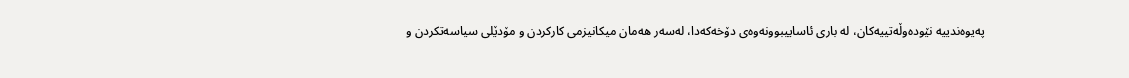په‌یوه‌ندییه‌ نێوده‌وڵه‌تییه‌كان، له‌ باری ئاساییبوونه‌وه‌ی‌ دۆخه‌كه‌دا‌، له‌سه‌ر هه‌مان میكانیزمی كاركردن و مۆدێلی سیاسه‌تكردن و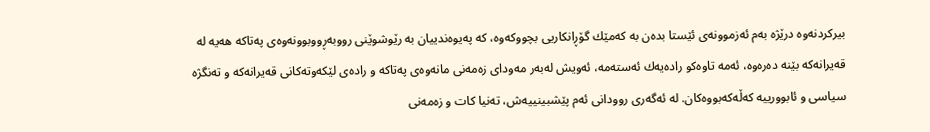بیركردنه‌وه‌ درێژه‌ به‌م ئه‌زموونه‌ی ئێستا بده‌ن به‌ كه‌مێك گۆڕانكاریی بچووكه‌وه‌، كه‌ په‌یوه‌ندییان به‌‌ رێوشوێنی رووبه‌ڕووبوونه‌وه‌ی په‌تاكه‌ هه‌یه‌ له‌ قه‌یرانه‌كه‌ بێنه‌ ده‌ره‌وه‌،‌‌ ئه‌مه‌ تاوەکو راده‌یه‌ك ئەسته‌مه‌، ئه‌ویش له‌به‌ر مه‌ودای زه‌مه‌نی مانه‌وه‌ی په‌تاكه‌ و راده‌ی لێكه‌وته‌كانی قه‌یرانه‌كه و ته‌نگژه‌ سیاسی و ئابوورییه‌‌ كه‌ڵه‌كه‌بووه‌كان‌. له‌ ئه‌گه‌ری روودانی ئه‌م پێشبینییه‌ش‌، ته‌نیا كات و زه‌مه‌نی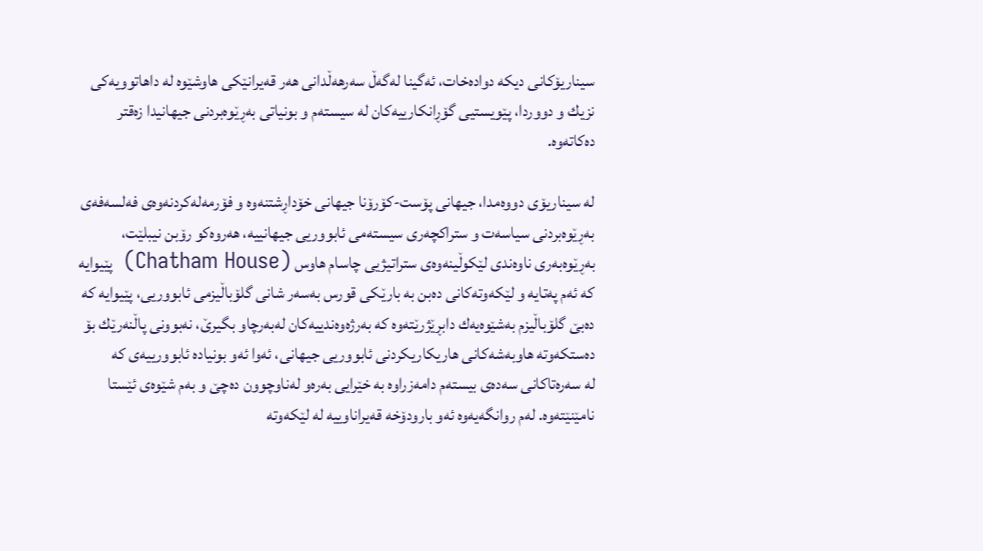سیناریۆكانی دیكه‌ دواده‌خات، ئه‌گینا له‌گه‌ڵ سه‌رهه‌ڵدانی هه‌ر قه‌یرانێكی هاوشێوه‌ له‌ داهاتوویه‌كی نزیك و دووردا، پێویستیی گۆڕانكارییه‌كان له‌ سیسته‌م و بونیاتی به‌ڕێوه‌بردنی جیهانیدا زه‌قتر ده‌كاته‌وه‌.

له‌ سیناریۆی دووه‌مدا، جیهانی پۆست-كۆرۆنا جیهانی خۆداڕشتنه‌وه‌ و فۆرمه‌له‌كردنه‌وه‌ی فه‌لسه‌فه‌ی به‌ڕێوه‌بردنی سیاسه‌ت و ستراكچه‌ری سیسته‌می ئابووریی جیهانییه، هه‌روه‌كو رۆبن نیبلێت‌، به‌ڕێوه‌به‌ری ناوه‌ندی لێكوڵینه‌وه‌ی ستراتیژیی چاسام هاوس (Chatham House)  پێیوایه‌ كه‌ ئه‌م په‌تایه‌ و لێكه‌وته‌كانی ده‌بن به‌ بارێكی قورس به‌سه‌ر شانی گلۆباڵیزمی ئابووریی، پێیوایه‌ كه‌‌ ده‌بێ گلۆباڵیزم به‌شێوه‌یه‌ك دابڕێژرێته‌وه‌ كه‌ به‌رژه‌وه‌ندییه‌كان له‌به‌رچاو بگیرێ، نه‌بوونی پاڵنه‌رێك بۆ ده‌ستكه‌وته‌ هاوبه‌شه‌كانی هاریكاریكردنی ئابووریی جیهانی، ئه‌وا ئەو بونیاده‌ ئابوورییه‌ی كه‌ له ‌سه‌ره‌تاكانی سه‌ده‌ی بیسته‌م دامه‌زراوه‌ به‌ خێرایی به‌ره‌و له‌ناوچوون ده‌چێ و به‌م شێوه‌ی ئێستا نامێنێته‌وه‌. له‌م روانگه‌یه‌وه‌ ئه‌و بارودۆخه‌ قه‌یراناوییه‌ له‌ لێكه‌وته‌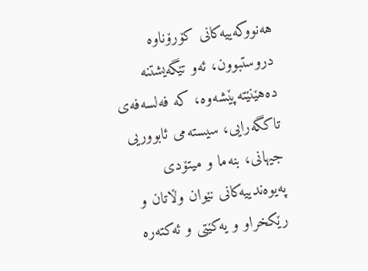هه‌نووكه‌ییه‌كانی كۆرۆناوه‌ دروستبوون، ئه‌و تێگه‌یشتنه‌ ده‌هێنێته‌پێشه‌وه‌، كه‌ فه‌لسه‌فه‌ی تاكگه‌رایی، سیسته‌می ئابووریی جیهانی، بنه‌ما و میتۆدی په‌یوه‌ندییه‌كانی نێوان وڵاتان و رێكخراو و یه‌كێتی و ئه‌كته‌ره‌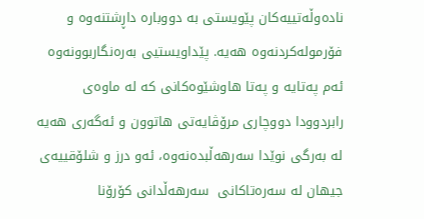نادە‌وڵه‌تییه‌كان پێویستی به‌ دووباره‌ داڕشتنه‌وه‌ و فۆرموله‌كردنه‌وه‌ هه‌یه. پێداویستیی به‌ره‌نگاربوونه‌وه‌ ئه‌م په‌تایه‌ و په‌تا هاوشێوه‌كانی كه‌ له ‌ماوه‌ی رابردوودا دووچاری مرۆڤایه‌تی هاتوون و ئه‌گه‌ری هه‌یه‌ له‌ به‌رگی نوێدا سه‌رهه‌ڵبده‌نه‌وه‌، ئه‌و درز و شلۆقییه‌ی جیهان له ‌سه‌ره‌تاكانی  سه‌رهه‌ڵدانی كۆرۆنا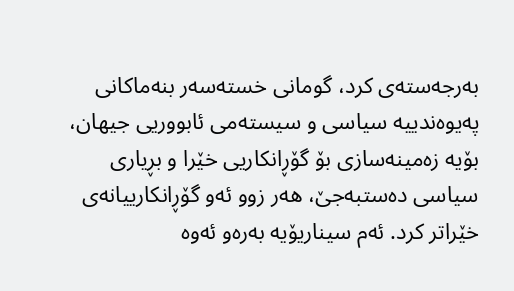به‌رجه‌سته‌ی كرد، گومانی خسته‌سه‌ر بنه‌ماكانی په‌یوه‌ندییه‌ سیاسی و سیستەمی ئابووریی جیهان، بۆیه‌ زه‌مینه‌سازی بۆ گۆڕانكاریی خێرا و بڕیاری سیاسی ده‌ستبه‌جێ، هه‌ر زوو ئه‌و گۆڕانكارییانه‌ی خێراتر كرد. ئه‌م سیناریۆیه‌ به‌ره‌و ئه‌وه‌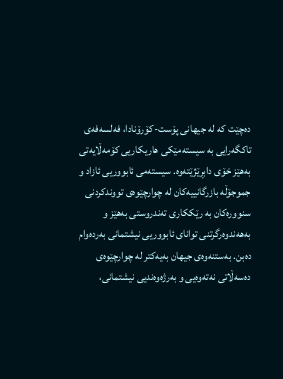ده‌چێت كه‌ له‌ جیهانی پۆست-كۆرۆنادا، فه‌لسه‌فه‌ی تاكگه‌رایی به‌ سیسته‌مێكی هاریكاریی كۆمه‌‌ڵایه‌تی به‌هێز خۆی دا‌بڕێژێته‌وه‌. سیسته‌می ئابووریی ئازاد و جموجۆڵه‌ بازرگانییه‌كان له‌ چوارچێوه‌ی تووندكردنی سنووره‌كان به‌ رێككاری ته‌ندروستی به‌ھێز و به‌هه‌ندوه‌رگرتنی توانای ئابووریی نیشتمانی به‌رده‌وام ده‌بن. به‌ستنه‌وه‌ی جیهان به‌یه‌كتر له ‌چوارچێوه‌ی ده‌سه‌ڵاتی نه‌ته‌وه‌یی و به‌رژه‌وه‌ندیی نیشتمانی،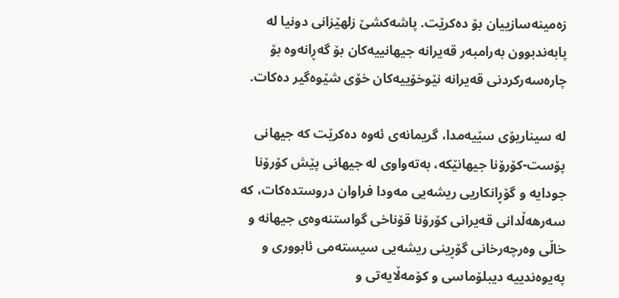زه‌مینه‌سازییان بۆ ده‌كرێت. پاشه‌كشێ زلهێزانی دونیا له‌ پابه‌ندبوون به‌رامبه‌ر قه‌یرانه‌ جیهانییه‌كان بۆ گه‌ڕانه‌وه‌ بۆ چاره‌سه‌ركردنی قه‌یرانه‌ نێوخۆییه‌كان خۆی شێوه‌گیر ده‌كات.

له سیناریۆی سێیه‌مدا، گریمانه‌ی ئه‌وه‌ ده‌كرێت كه‌ جیهانی پۆست-كۆرۆنا جیهانێكه‌، به‌ته‌واوی له‌ جیهانی پێش كۆرۆنا جودایه‌ و گۆڕانكاریی ریشه‌یی مه‌ودا فراوان دروستده‌كات، كه‌ سه‌رهه‌ڵدانی قه‌یرانی كۆرۆنا قۆناخی گواستنه‌وه‌ی‌ جیهانه‌ و خاڵی وه‌رچه‌رخانی گۆڕینی ریشه‌یی سیسته‌می ئابووری و په‌یوه‌ندییه‌ دیبلۆماسی و كۆمه‌ڵایه‌تی و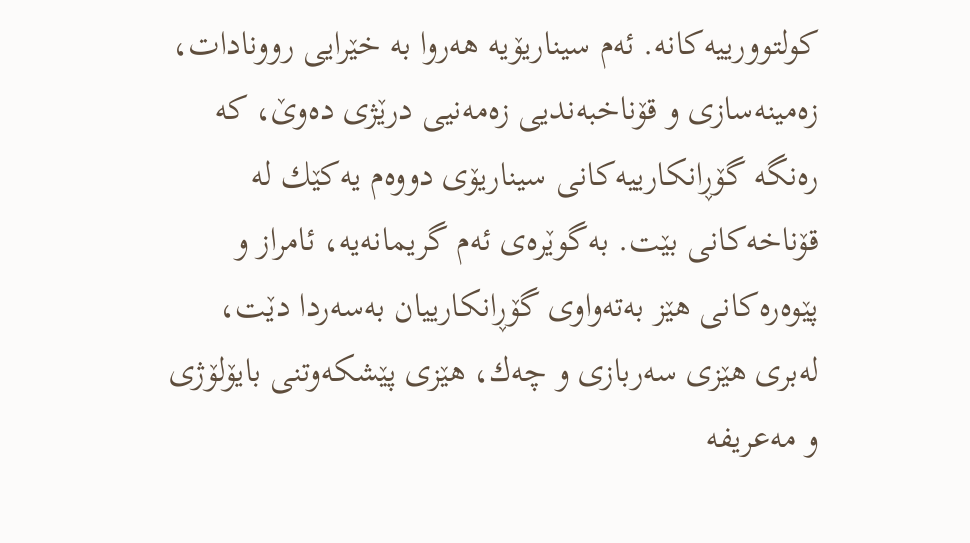كولتوورییه‌كانه‌. ئه‌م سیناریۆیه‌ هه‌روا به‌ خێرایی روونادات، زه‌مینه‌سازی و قۆناخبه‌ندیی زه‌مه‌نیی درێژی ده‌وێ، كه ره‌نگه‌ گۆڕانكارییه‌كانی سیناریۆی دووه‌م یه‌كێك له‌ قۆناخه‌كانی بێت. به‌گوێره‌ی ئه‌م گریمانه‌یه‌، ئامراز و پێوه‌ره‌كانی هێز به‌ته‌واوی گۆڕانكارییان به‌سه‌ردا دێت، له‌بری هێزی سه‌ربازی و چه‌ك، هێزی پێشكه‌وتنی بایۆلۆژی و مه‌عریفه‌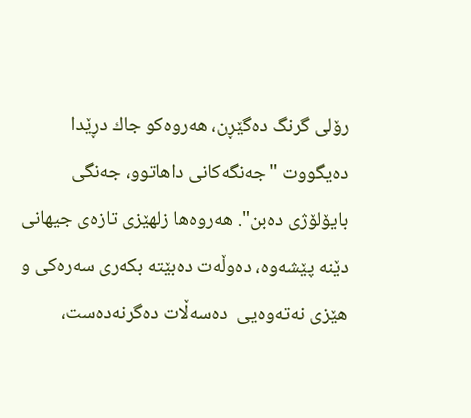رۆلی گرنگ ده‌گێڕن، هه‌روه‌كو جاك دڕێدا ده‌یگووت "جه‌نگه‌كانی داهاتوو، جه‌نگی بایۆلۆژی ده‌بن". هه‌روه‌ها زلهێزی تازه‌ی جیهانی دێنه‌ پێشه‌وه‌، ده‌وڵه‌ت ده‌بێته‌ بكه‌ری سه‌ره‌كی و هێزی نه‌ته‌وه‌یی  ده‌سه‌ڵات ده‌گرنه‌ده‌ست،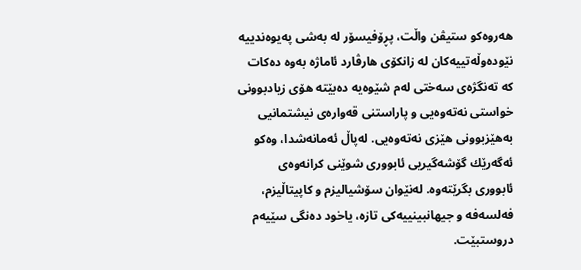هه‌روه‌كو ستیڤن واڵت، پڕۆفیسۆر له‌ به‌شی په‌یوه‌ندییه‌ نێوده‌وڵه‌تییه‌كان له‌ زانكۆی هارڤارد ئاماژه‌ به‌وه‌ ده‌كات كه‌ ته‌نگژه‌ی سه‌ختی له‌م شێوه‌یه ده‌بێته‌ هۆی زیادبوونی‌ خواستی نه‌ته‌وه‌یی و پاراستنی قه‌واره‌ی‌ نیشتمانیی به‌هێزبوونی هێزی نه‌ته‌وه‌یی. له‌پاڵ ئه‌مانه‌شدا، وه‌كو ئه‌گه‌رێك گۆشه‌گیریی ئابووری شوێنی كرانه‌وه‌ی ئابووری ‌بگرێته‌وه‌. له‌نێوان سۆشیالیزم و كا‌پیتاڵیزم، فه‌لسه‌فه‌ و جیهانبینییه‌كی تازه‌، یاخود ده‌نگی سێیه‌م دروستبێت.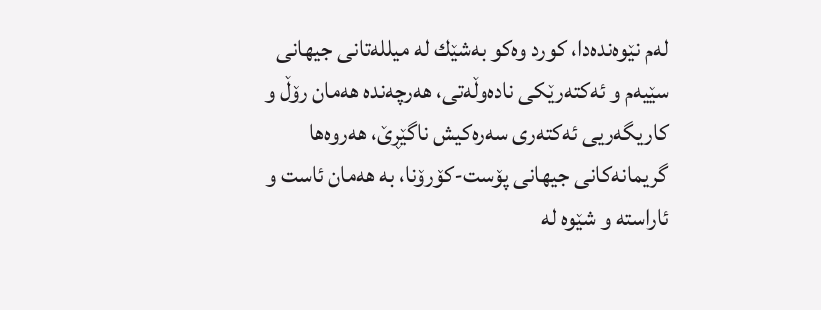له‌م نێوه‌نده‌دا، كورد وه‌كو به‌شێك له میلله‌تانی‌ جیهانی سێیه‌م و ئه‌كته‌رێكی ناده‌وڵه‌تی‌، هه‌رچه‌نده هه‌مان رۆڵ و كاریگه‌ریی ئه‌كته‌ری سه‌ره‌كیش ناگێڕێ، هه‌روه‌ها گریمانه‌كانی جیهانی پۆست-كۆرۆنا، به‌ هه‌مان ئاست و ئاراسته‌ و شێوه‌ له‌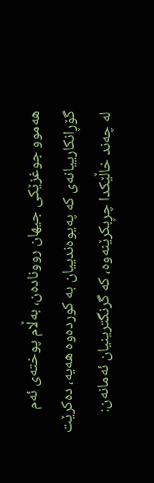هه‌موو جوغزێكی جیهان رووناده‌ن، به‌ڵام‌ پوخته‌ی ئه‌م گۆڕانكارییانه‌ی كه‌ په‌یوه‌ندییان به‌ كورده‌وه‌ هه‌یه‌‌، ده‌كرێت له ‌چه‌ند خاڵێكدا چڕبكرێنه‌وه‌، كه‌ گرنگترینیان ئه‌مانه‌ن: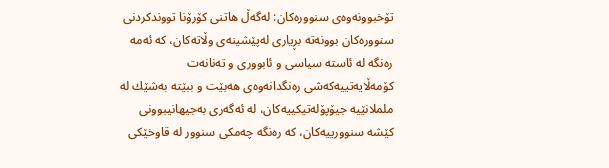تۆخبوونه‌وه‌ی سنووره‌كان: له‌گه‌ڵ هاتنی كۆرۆنا تووندكردنی سنووره‌كان بوونه‌ته‌ بڕیاری له‌پێشینه‌ی وڵاته‌كان، كه‌ ئه‌مه‌ ره‌نگه‌ له‌ ئاسته‌ سیاسی و ئابووری و ته‌نانه‌ت كۆمه‌ڵایه‌تییه‌كەشی ره‌نگدانه‌وه‌ی هه‌بێت و ببێته‌ به‌شێك له‌ ململانێیه جیۆپۆله‌تیكییه‌كان، له‌ ئه‌گه‌ری به‌جیهانیبوونی كێشه‌ سنوورییه‌كان، كه‌ ره‌نگه‌ چه‌مكی سنوور له‌ قاو‌خێكی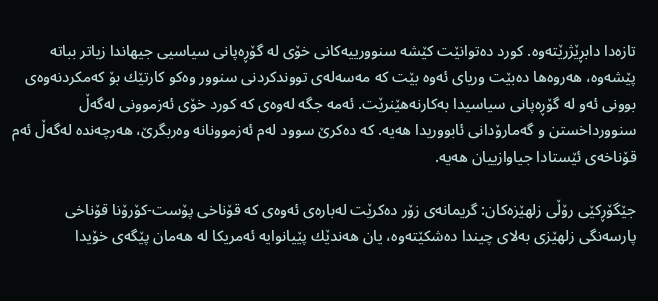تازه‌دا دابڕێژرێته‌وه‌. كورد ده‌توانێت كێشه‌ سنوورییه‌كانی خۆی له‌ گۆڕه‌پانی سیاسیی جیهاندا زیاتر بباته‌ پێشه‌وه‌، هه‌روه‌ها ده‌بێت وریای ئه‌وه‌ بێت کە مه‌سه‌له‌ی تووندكردنی سنوور وه‌كو كارتێك بۆ كه‌مكردنه‌وه‌ی بوونی ئه‌و له‌ گۆڕه‌پانی سیاسیدا به‌كارنه‌هێنرێت. ئه‌مه‌ جگه‌ له‌وه‌ی كه‌ كورد خۆی ئه‌زموونی له‌گه‌ڵ سنوورداخستن و گه‌مارۆدانی ئابووریدا هه‌یه‌. كه‌ ده‌كرێ سوود له‌م ئه‌زموونانه‌ وه‌ربگرێ، هه‌رچه‌نده‌ له‌گه‌ڵ ئه‌م قۆناخه‌ی ئێستادا جیاوازییان هه‌یه‌.

جێگۆڕكێی رۆڵی زلهێزه‌كان: گریمانه‌ی زۆر ده‌كرێت له‌باره‌ی ئه‌وه‌ی كه‌ قۆناخی پۆست-كۆرۆنا قۆناخی پارسه‌نگی زلهێزی به‌لای چیندا ده‌شكێته‌وه‌، یان هه‌ندێك پێیانوایه‌ ئه‌مریكا له ‌هه‌مان پێگه‌ی خۆیدا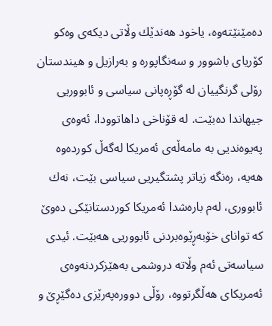ده‌مێنێته‌وه‌، یاخود هه‌ندێك وڵاتی دیكه‌ی وه‌كو كۆریای باشوور و سه‌نگاپوره‌ و به‌رازیل و هیندستان رۆلی گرنگییان له‌ گۆڕه‌پانی سیاسی و ئابووریی جیهاندا ده‌بێت. له‌ قۆناخی داهاتوودا، ئه‌وه‌ی په‌یوه‌ندیی به‌‌ مامه‌ڵه‌ی ئه‌مریكا له‌گه‌ڵ كورده‌وه‌ هه‌یه،‌ ره‌نگه‌ زیاتر پشتگیریی سیاسی بێت، نه‌ك ئابووری، له‌م باره‌شدا ئه‌مریكا كوردستانێكی ده‌وێ كه‌ توانای خۆبه‌ڕێوه‌بردنی ئابووریی هه‌بێت. ئیدی سیاسه‌تی ئه‌م وڵاته‌‌ دروشمی به‌هێزكردنه‌وه‌ی ئه‌مریكای هه‌ڵگرتووه‌، رۆڵی دووره‌په‌رێزی ده‌گێڕێ و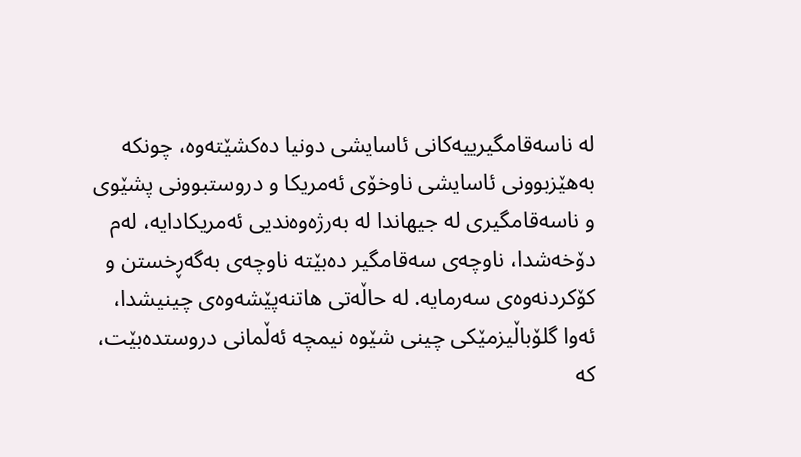له‌ ناسه‌قامگیرییه‌كانی ئاسایشی دونیا ده‌كشێته‌وه‌، چونكه‌  به‌هێزبوونی ئاسایشی ناوخۆی ئه‌مریكا و دروستبوونی پشێوی و ناسه‌قامگیری له ‌جیهاندا له ‌به‌رژەوه‌ندیی ئه‌مریكادایه‌، له‌م دۆخه‌شدا، ناوچه‌ی سه‌قامگیر ده‌بێته‌ ناوچه‌ی به‌گه‌ڕخستن و كۆكردنه‌وه‌ی سه‌رمایه‌. له‌ حاڵه‌تی هاتنه‌پێشه‌وه‌ی چینیشدا، ئه‌وا گلۆباڵیزمێكی چینی شێوه‌ نیمچه‌ ئه‌ڵمانی دروستده‌بێت، كه‌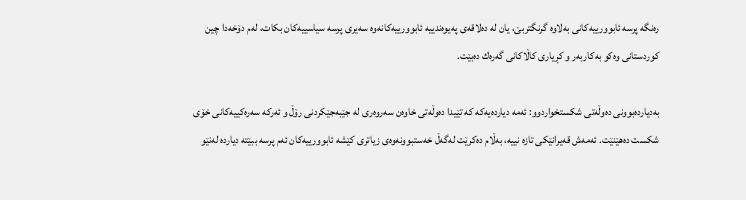ره‌نگه‌ پرسه‌ ئابوورییه‌كانی به‌لاوه‌ گرنگتربێ، یان له‌ ده‌لاقه‌ی په‌یوه‌ندییه‌ ئابوورییه‌كانه‌وه‌ سه‌یری پرسه‌ سیاسییه‌كان بكات، له‌م دۆخه‌دا چین كوردستانی وه‌كو به‌كاربه‌ر و كڕیاری كاڵاكانی گه‌ره‌ك ده‌بێت.

به‌دیارده‌بوونی ده‌وڵه‌تی شكستخواردوو: ئه‌مه‌ دیارده‌یه‌كه‌ كه‌ تێیدا ده‌‌وڵه‌تی خاوه‌ن سه‌روه‌ری له‌ جێبه‌جێكردنی رۆڵ و ئه‌ركه‌ سه‌ره‌كییه‌كانی خۆی شكست دەهێنێت. ئه‌مه‌ش قه‌یرانێكی تازه‌ نییه‌، به‌ڵام ده‌كرێت له‌گه‌ڵ خه‌ستبوونه‌وه‌ی زیاتری كێشه‌ ئابوورییه‌كان ئه‌م پرسه‌ ببێته‌ دیارده‌ له‌نێو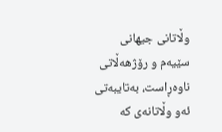وڵاتانی جیهانی سێیه‌م و رۆژهه‌ڵاتی ناوه‌ڕاست، به‌تایبه‌تی ئه‌و وڵاتانه‌ی كه‌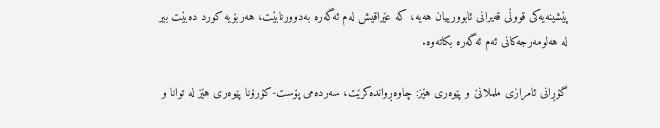پێشینه‌یه‌كی قووڵی قه‌یرانی ئابوورییان هه‌یه‌، كه‌ عێراقیش له‌م ئه‌گه‌ره‌ به‌دوورنابێت، هه‌ربۆیه‌ كورد ده‌بێت بیر له‌ هه‌لومه‌رجه‌كانی ئه‌م ئه‌گه‌ره‌ بكاته‌وه.

گۆڕانی ئامرازی ململانێ و پێوه‌ری هێز: چاوه‌ڕوانده‌كرێت، سه‌رده‌می پۆست-كۆرۆنا پێوه‌ری هێز له‌ توانا و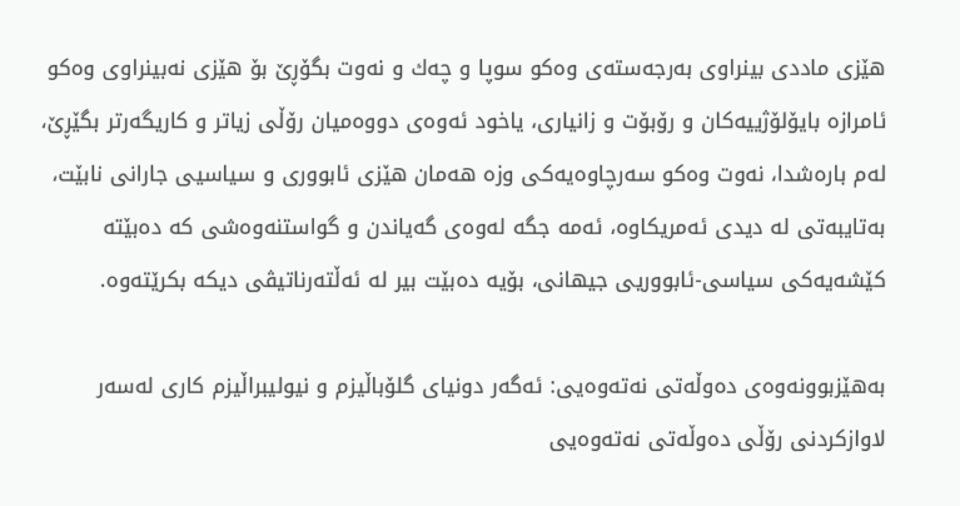هێزی ماددی بینراوی به‌رجه‌سته‌ی وه‌كو سوپا و چه‌ك و نه‌وت بگۆڕێ بۆ هێزی نه‌بینراوی وه‌كو ئامرازه‌ بایۆلۆژییه‌كان و رۆبۆت و زانیاری، یاخود ئه‌وه‌ی دووه‌میان رۆڵی زیاتر و كاریگه‌رتر بگێڕێ، له‌م باره‌شدا، نه‌وت وه‌كو سه‌رچاوه‌یه‌كی وزه‌ هه‌مان هێزی ئابووری و سیاسیی جارانی نابێت، به‌تایبه‌تی له ‌دیدی ئه‌مریكاوه‌، ئه‌مه‌ جگه‌ له‌وه‌ی گه‌یاندن و گواستنه‌وه‌شی كه‌ ده‌بێته‌ كێشه‌یەكی سیاسی-ئابووریی جیهانی، بۆیه‌ ده‌بێت بیر له‌ ئه‌ڵته‌رناتیڤی دیكه‌ بكرێته‌وه‌.

به‌هێزبوونه‌وه‌ی ده‌وڵه‌تی نه‌ته‌وه‌یی: ئه‌گه‌ر دونیای گلۆباڵیزم و نیولیبراڵیزم كاری له‌‌سه‌ر لاوازكردنی رۆڵی ده‌وڵه‌تی نه‌ته‌وه‌یی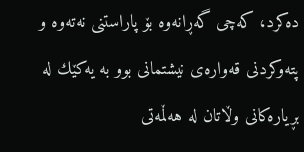ده‌كرد، كه‌چی گه‌ڕانه‌وه‌ بۆ پاراستنی نه‌ته‌وه‌ و پته‌وكردنی قه‌واره‌ی نیشتمانی بوو به‌ یه‌كێك له‌ بڕیاره‌كانی وڵاتان له هه‌ڵمه‌تی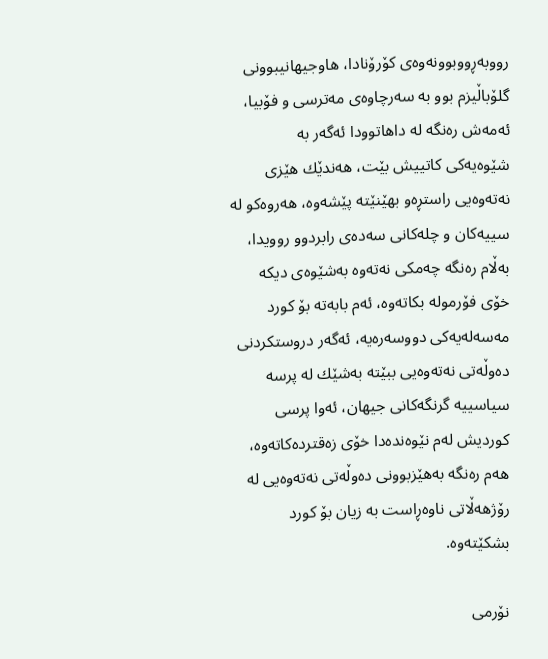رووبه‌ڕووبوونه‌وه‌ی كۆرۆنادا، هاوجیهانیبوونی گلۆباڵیزم بوو به‌ سه‌رچاوه‌ی مه‌ترسی و فۆبیا، ئه‌مه‌ش ره‌نگه‌ له ‌داهاتوودا ئه‌گه‌ر به‌ شێوه‌یه‌كی كاتییش بێت، هه‌ندێك هێزی نه‌ته‌وه‌یی راستڕه‌و بهێنێته ‌پێشه‌وه،‌ هه‌روه‌كو له‌ سییه‌كان و چله‌كانی سه‌ده‌ی رابردوو روویدا، به‌ڵام ره‌نگه‌ چه‌مكی نه‌ته‌وه‌ به‌شێوه‌ی دیكه‌ خۆی فۆرموله‌ بكاته‌وه‌، ئه‌م بابه‌ته‌ بۆ كورد مه‌سه‌له‌یه‌كی دووسه‌ره‌یه‌، ئه‌گه‌ر دروستكردنی ده‌وڵه‌تی نه‌ته‌وه‌یی ببێته‌ به‌شێك له‌ پرسه‌ سیاسییه‌ گرنگه‌كانی جیهان، ئه‌وا پرسی كوردیش له‌م نێوه‌نده‌دا خۆی زه‌قترده‌كاته‌وه‌، هه‌م‌ ره‌نگه‌ به‌هێزبوونی ده‌وڵه‌تی نه‌ته‌وه‌یی له‌ رۆژھه‌ڵاتی ناوه‌ڕاست به‌ زیان بۆ كورد بشكێته‌وه‌.

نۆرمی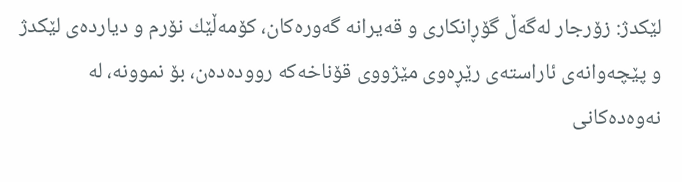لێكدژ: زۆرجار له‌گه‌ڵ گۆڕانكاری و قه‌یرانه‌‌ گه‌وره‌كان، كۆمه‌ڵێك نۆرم و دیارده‌ی لێكدژ و پێچه‌وانه‌ی ئاراسته‌ی رێڕه‌وی مێژووی قۆناخه‌كه‌ رووده‌ده‌ن، بۆ نموونه‌، له‌ نه‌وه‌ده‌كانی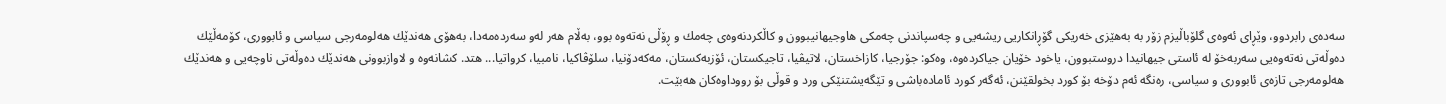سه‌ده‌ی رابردوو، وێڕای ئه‌وه‌ی گلۆباڵیزم زۆر به‌ به‌هێزی خه‌ریكی گۆڕانكاریی ریشه‌یی و چه‌سپاندنی چه‌مكی هاوجیهانیبوون و كاڵكردنه‌وه‌ی چه‌مك و ڕۆڵی نه‌ته‌وه‌ بوو، به‌ڵام هه‌ر له‌و سه‌رده‌مه‌دا، به‌هۆی هه‌ندێك هه‌لومه‌رجی سیاسی و ئابووری، كۆمه‌ڵێك ده‌وڵه‌تی نه‌ته‌وه‌یی سه‌ربه‌خۆ له‌ ئاستی جیهانیدا دروستبوون، یاخود خۆیان جیاكرده‌وه‌، وه‌كو: جۆرجیا، كازاخستان، لاتیڤیا، تاجیكستان، ئۆزبه‌كستان، مه‌كه‌دۆنیا، سلۆڤاكیا، نامبیا، كرواتیا... هتد. كشانه‌وه‌ و لاوازبوونی هه‌ندێك ده‌وڵه‌تی ناوچه‌یی و هه‌ندێك هه‌لومه‌رجی تازه‌ی ئابووری و سیاسی، ره‌نگه‌ ئه‌م دۆخه‌ بۆ كورد بخولقێنن، ئه‌گه‌ر كورد ئاماده‌باشی و تێگه‌یشتنێكی ورد و قوڵی بۆ رووداوه‌كان هه‌بێت.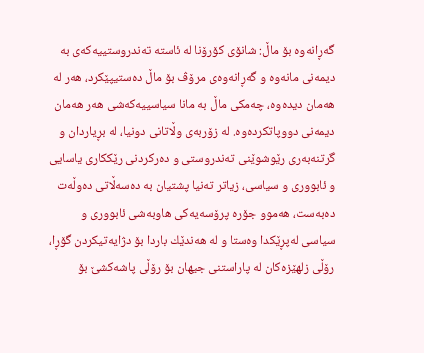گه‌ڕانه‌وه‌ بۆ ماڵ: شانۆی كۆرۆنا له‌ ئاسته‌ ته‌ندروستییه‌كه‌ی به‌ دیمه‌نی مانه‌وه‌ و گه‌ڕانه‌وه‌ی مرۆڤ بۆ ماڵ ده‌ستیپێكرد، هه‌ر له‌ هه‌مان دیده‌وه‌، چه‌مكی ماڵ به‌ مانا سیاسییه‌كه‌شی هه‌ر هه‌مان دیمه‌نی دووپاتكرده‌وه‌. له‌ زۆربه‌ی وڵاتانی دونیا، له‌ بڕیاردان و گرتنه‌به‌ری رێوشوێنی ته‌ندروستی و ده‌ركردنی رێككاری یاسایی و ئابووری و سیاسی، زیاتر ته‌نیا پشتیان به‌ ده‌سه‌ڵاتی ده‌وڵه‌ت ده‌به‌ست، هه‌موو جۆره‌ پرۆسه‌یه‌كی هاوبه‌شی ئابووری و سیاسی له‌پڕێكدا وه‌ستا و له‌ هه‌ندێك باردا بۆ دژایه‌تیكردن گۆڕا، رۆڵی زلهێزه‌كان له‌ پاراستنی جیهان بۆ رۆڵی پاشه‌كشێ بۆ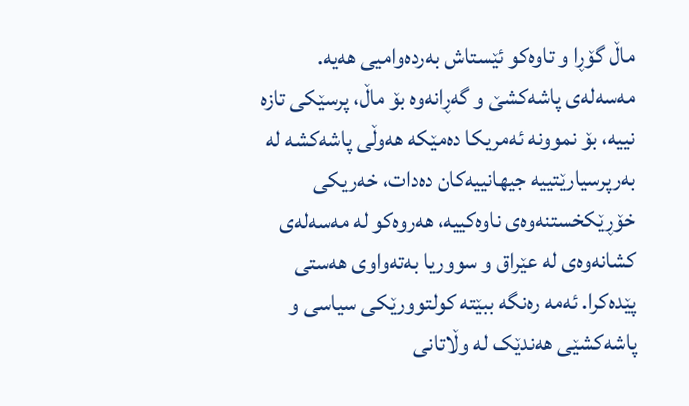ماڵ گۆڕا و تاوەکو ئێستاش به‌رده‌وامیی هه‌یه‌. مه‌سه‌له‌ی‌ پاشه‌كشێ و گه‌ڕانه‌وه‌ بۆ ماڵ، پرسێكی تازه‌ نییه‌، بۆ نموونه‌ ئه‌مریكا ده‌مێكه‌ هه‌وڵی پاشه‌كشه‌ له‌ به‌رپرسیارێتییه‌ جیهانییه‌كان ده‌دات، خه‌ریكی خۆڕێكخستنه‌وه‌ی ناوه‌كییه‌، هه‌روه‌كو له‌ مه‌سه‌له‌ی كشانه‌وه‌ی‌ له‌ عێراق و سووریا به‌ته‌واوی هه‌ستی پێده‌كرا. ئه‌مه‌ ره‌نگه‌ ببێته‌ كولتوورێكی سیاسی و پاشه‌كشێی هه‌ندێک لە وڵاتانی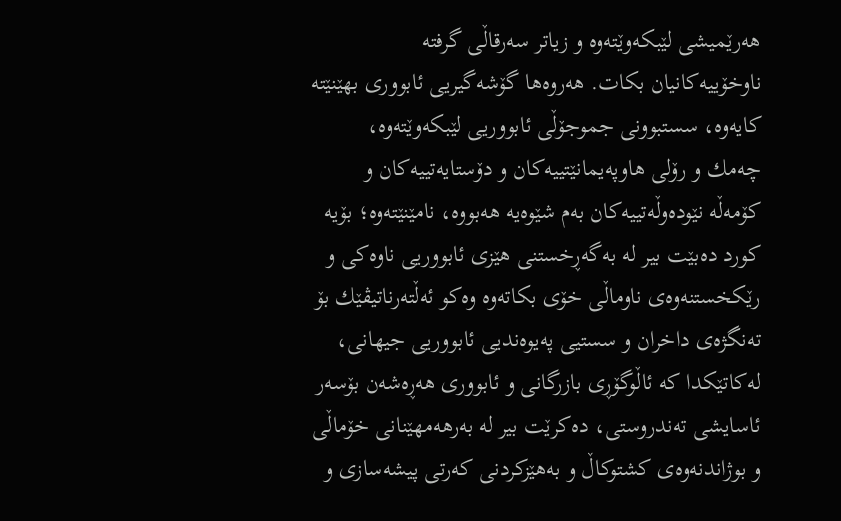هه‌رێمیشی لێبكه‌وێته‌وه‌ و زیاتر سه‌رقاڵی گرفته‌ ناوخۆییه‌كانیان بكات. هه‌روه‌ها گۆشه‌گیریی ئابووری بهێنێته‌ كایه‌وه‌، سستبوونی جموجۆڵی ئابووریی لێبكه‌وێته‌وه‌، چه‌مك و رۆلی هاوپه‌یمانێتییه‌كان و دۆستایه‌تییه‌كان و كۆمه‌ڵه‌ نێوده‌وڵه‌تییه‌كان به‌م شێوه‌یه‌ هه‌بووه‌، نامێنێته‌وه‌؛ بۆیه‌ كورد ده‌بێت بیر له‌ به‌گه‌ڕخستنی هێزی ئابووریی ناوه‌كی و رێكخستنه‌وه‌ی ناوماڵی خۆی بكاته‌وه‌ وه‌كو ئه‌ڵته‌رناتیڤێك بۆ ته‌نگژه‌ی داخران و سستیی په‌یوه‌ندیی ئابووریی جیهانی، له‌كاتێكدا كه‌ ئاڵوگۆڕی بازرگانی و ئابووری هه‌ڕه‌شه‌ن بۆسه‌ر ئاسایشی ته‌ندروستی، ده‌كرێت بیر له‌ به‌رهه‌مهێنانی خۆماڵی و بوژاندنه‌وه‌ی كشتوكاڵ و به‌هێزكردنی كه‌رتی پیشه‌سازی و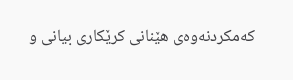كه‌مكردنه‌وه‌ی هێنانی كرێكاری بیانی و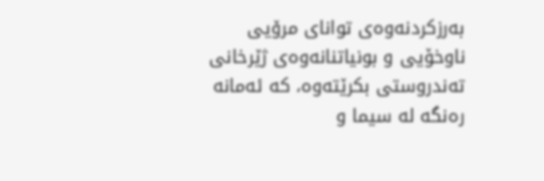به‌رزكردنه‌وه‌ی توانای مرۆیی ناوخۆیی و بونیاتنانه‌وه‌ی ژێرخانی ته‌ندروستی بكرێته‌وه‌، كه‌ ئه‌مانه‌ ره‌نگه‌ له‌ سیما و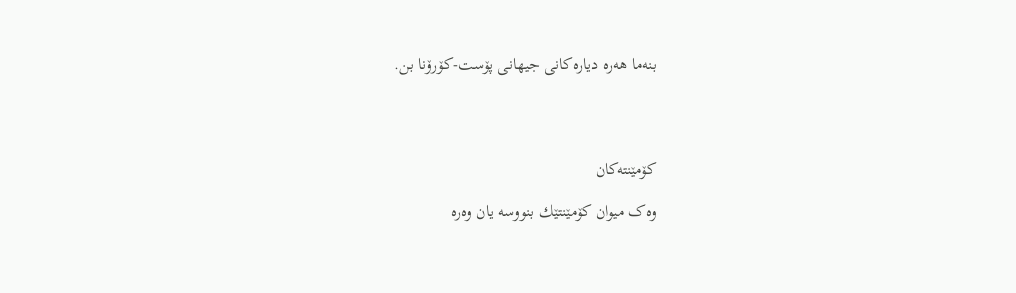بنه‌ما هه‌ره‌ دیاره‌كانی جیهانی پۆست-كۆرۆنا بن.




کۆمێنتەکان

وەک میوان کۆمێنتێك بنووسە یان وەرە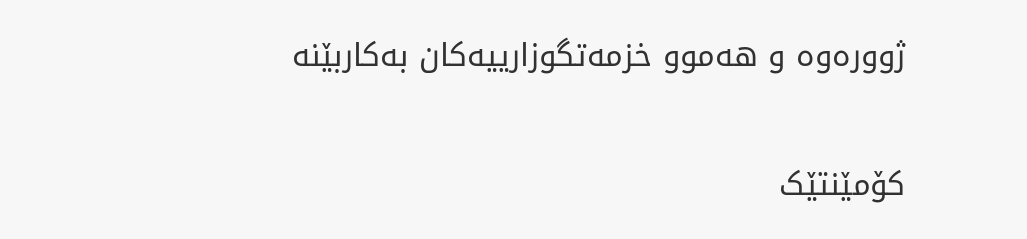ژوورەوە و هه‌موو خزمەتگوزارییەکان به‌كاربێنه‌

کۆمێنتێک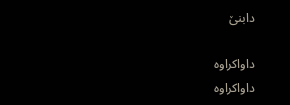دابنێ

داواکراوە
داواکراوە